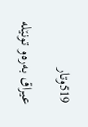519وتار

عیراق به‌ره‌و تونێله‌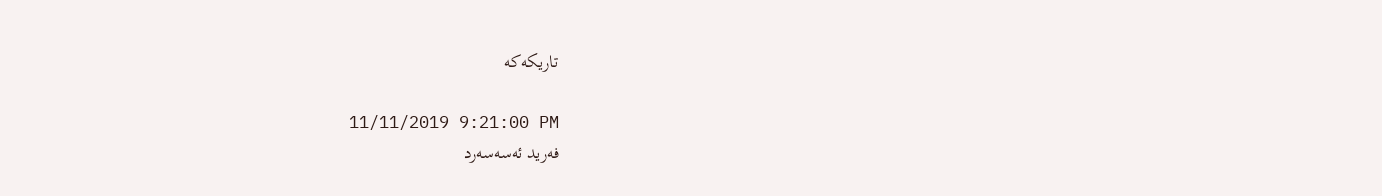تاریكه‌كه‌

11/11/2019 9:21:00 PM
فەرید ئەسەسەرد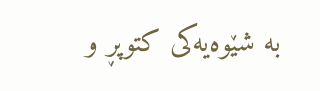به‌ شێوه‌یه‌كی كتوپڕ و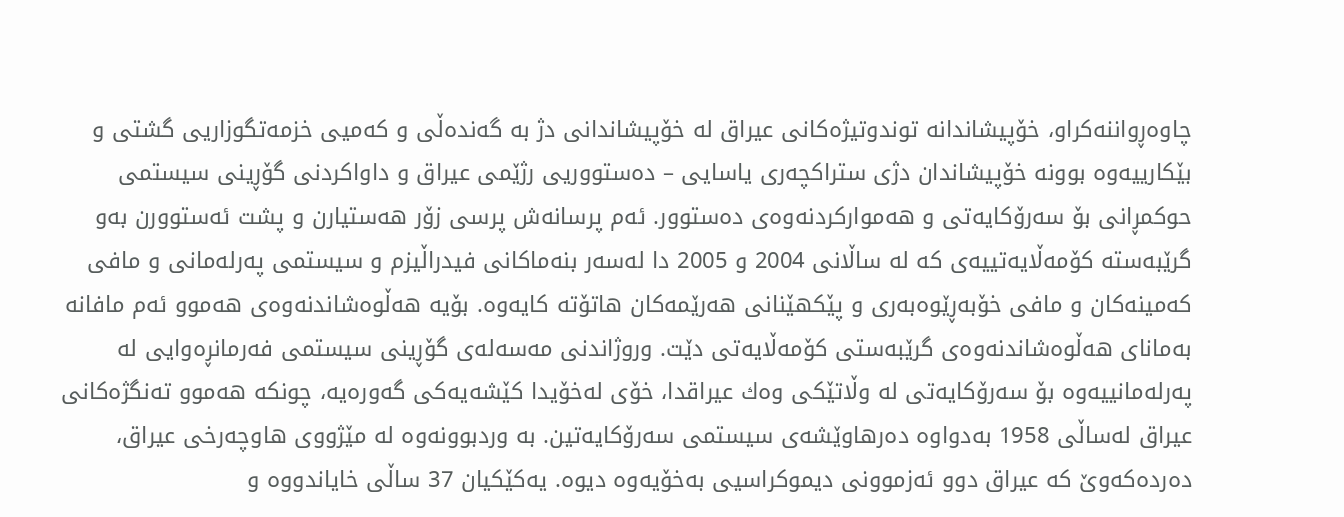چاوه‌ڕواننه‌كراو، خۆپیشاندانه‌ توندوتیژه‌كانی عیراق له‌ خۆپیشاندانی دژ به‌ گه‌نده‌ڵی و كه‌میی خزمه‌تگوزاریی گشتی و بێكارییه‌وه‌ بوونه‌ خۆپیشاندان دژی ستراكچه‌ری یاسایی – ده‌ستووریی رژێمی عیراق و داواكردنی گۆڕینی سیستمی حوكمڕانی بۆ سه‌رۆكایه‌تی و هه‌مواركردنه‌وه‌ی ده‌ستوور. ئه‌م پرسانه‌ش پرسی زۆر هه‌ستیارن و پشت ئه‌ستوورن به‌و گرێبه‌سته‌ كۆمه‌ڵایه‌تییه‌ی كه‌ له‌ ساڵانی 2004 و 2005 دا له‌سه‌ر بنه‌ماكانی فیدراڵیزم و سیستمی په‌رله‌مانی و مافی كه‌مینه‌كان و مافی خۆبه‌ڕێوه‌به‌ری و پێكهێنانی هه‌رێمه‌كان هاتۆته‌ كایه‌وه‌. بۆیه‌ هه‌ڵوه‌شاندنه‌وه‌ی هه‌موو ئه‌م مافانه‌ به‌مانای هه‌ڵوه‌شاندنه‌وه‌ی گرێبه‌ستی كۆمه‌ڵایه‌تی دێت. وروژاندنی مه‌سه‌له‌ی گۆڕینی سیستمی فه‌رمانڕه‌وایی له‌ په‌رله‌مانییه‌وه‌ بۆ سه‌رۆكایه‌تی له‌ وڵاتێكی وه‌ك عیراقدا، خۆی له‌خۆیدا كێشه‌یه‌كی گه‌وره‌یه‌، چونكه‌ هه‌موو ته‌نگژه‌كانی عیراق له‌ساڵی 1958 به‌دواوه‌ ده‌رهاوێشه‌ی سیستمی سه‌رۆكایه‌تین. به‌ وردبوونه‌وه‌ له‌ مێژووی هاوچه‌رخی عیراق، ده‌رده‌كه‌وێ كه‌ عیراق دوو ئه‌زموونی دیموكراسیی به‌خۆیه‌وه‌ دیوه‌. یه‌كێكیان 37 ساڵی خایاندووه‌ و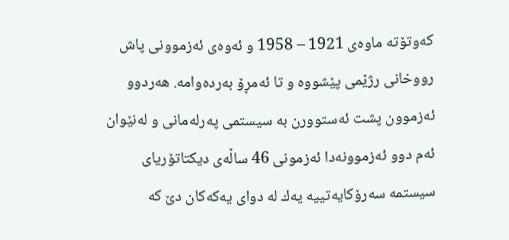كه‌وتۆته‌ ماوه‌ی 1921 – 1958 و ئه‌وه‌ی ئه‌زموونی پاش رووخانی رژێمی پێشووه‌ و تا ئه‌مڕۆ به‌رده‌وامه‌. هه‌ردوو ئه‌زموون پشت ئه‌ستوورن به‌ سیستمی په‌رله‌مانی و له‌نێوان ئه‌م دوو ئه‌زموونه‌دا ئه‌زمونی 46 ساڵه‌ی دیكتاتۆریای سیستمه‌ سه‌رۆكایه‌تییه‌ یه‌ك له‌ دوای یه‌كه‌كان دێ كه‌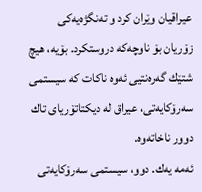عیراقیان وێران كرد و ته‌نگژه‌یه‌كی زۆریان بۆ ناوچه‌كه‌ دروستكرد. بۆیه‌، هیچ شتێك گه‌ره‌نتیی ئه‌وه‌ ناكات كه‌ سیستمی سه‌رۆكایه‌تی، عیراق له‌ دیكتاتۆریای تاك دوور ناخاته‌وه‌.
ئه‌مه‌ یه‌ك. دوو، سیستمی سه‌رۆكایه‌تی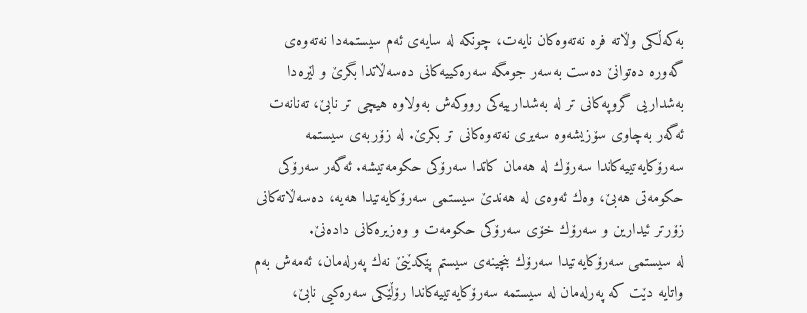به‌كه‌ڵكی وڵاته‌ فره‌ نه‌ته‌وه‌كان نایه‌ت، چونكه‌ له‌ سایه‌ی ئه‌م سیستمه‌دا نه‌ته‌وه‌ی گه‌وره‌ ده‌توانێ ده‌ست به‌سه‌ر جومگه‌ سه‌ره‌كییه‌كانی ده‌سه‌ڵاتدا بگرێ و لێره‌دا به‌شداریی گروپه‌كانی تر له‌ به‌شدارییه‌كی رووكه‌ش به‌ولاوه‌ هیچی تر نابێ، ته‌نانه‌ت ئه‌گه‌ر به‌چاوی سۆزیشه‌وه‌ سه‌یری نه‌ته‌وه‌كانی تر بكرێ. له‌ زۆربه‌ی سیستمه‌ سه‌رۆكایه‌تییه‌كاندا سه‌رۆك له‌ هه‌مان كاتدا سه‌رۆكی حكومه‌تیشه‌. ئه‌گه‌ر سه‌رۆكی حكومه‌تی هه‌بێ، وه‌ك ئه‌وه‌ی له‌ هه‌ندێ سیستمی سه‌رۆكایه‌تیدا هه‌یه‌، ده‌سه‌ڵاته‌كانی زۆرتر ئیدارین و سه‌رۆك خۆی سه‌رۆكی حكومه‌ت و وه‌زیره‌كانی داده‌نێ.
له‌ سیستمی سه‌رۆكایه‌تیدا سه‌رۆك بنچینه‌ی سیستم پێكدێنێ نه‌ك په‌رله‌مان، ئه‌مه‌ش به‌م واتایه‌ دێت كه‌ په‌رله‌مان له‌ سیستمه‌ سه‌رۆكایه‌تییه‌كاندا رۆڵێكی سه‌ره‌كیی نابێ،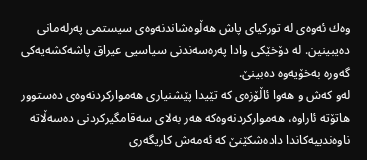وه‌ك ئه‌وه‌ی له‌ توركیای پاش هه‌ڵوه‌شاندنه‌وه‌ی سیستمی په‌رله‌مانی ده‌یبینین. له‌ دۆخێكی وادا په‌ره‌سه‌ندنی سیاسیی عیراق پاشه‌كشه‌یه‌كی گه‌وره‌ به‌خۆیه‌وه‌ ده‌بینێ.
له‌و كه‌ش و هه‌وا ئاڵۆزه‌ی كه‌ تێیدا پێشنیاری هه‌مواركردنه‌وه‌ی ده‌ستوور هاتۆته‌ ئاراوه‌، هه‌مواركردنه‌وه‌كه‌ هه‌ر به‌لای سه‌قامگیركردنی ده‌سه‌ڵاته‌ ناوه‌ندییه‌كاندا داده‌شكێنێ كه‌ ئه‌مه‌ش كاریگه‌ری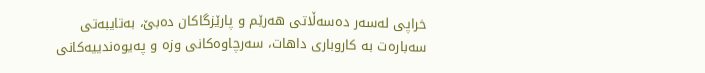خراپی له‌سه‌ر ده‌سه‌ڵاتی هه‌رێم و پارێزگاكان ده‌بێ، به‌تایبه‌تی سه‌باره‌ت به‌ كاروباری داهات، سه‌رچاوه‌كانی وزه‌ و په‌یوه‌ندییه‌كانی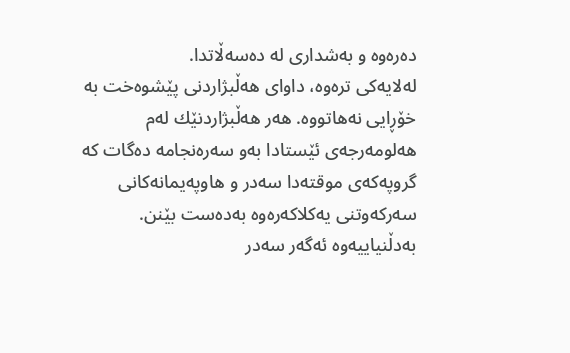ده‌ره‌وه‌ و به‌شداری له‌ ده‌سه‌ڵاتدا.
له‌لایه‌كی تره‌وه‌، داوای هه‌ڵبژاردنی پێشوه‌خت به‌ خۆڕایی نه‌هاتووه‌. هه‌ر هه‌ڵبژاردنێك له‌م هه‌لومه‌رجه‌ی ئێستادا به‌و سه‌ره‌نجامه‌ ده‌گات كه‌ گروپه‌كه‌ی موقته‌دا سه‌در و هاوپه‌یمانه‌كانی سه‌ركه‌وتنی یه‌كلاكه‌ره‌وه‌ به‌ده‌ست بێنن. به‌دڵنیاییه‌وه‌ ئه‌گه‌ر سه‌در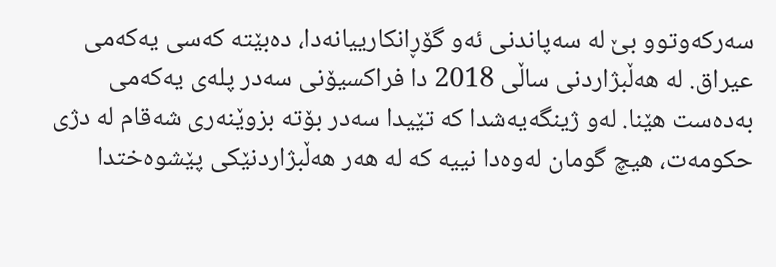سه‌ركه‌وتوو بێ له‌ سه‌پاندنی ئه‌و گۆڕانكارییانه‌دا، ده‌بێته‌ كه‌سی یه‌كه‌می عیراق. له‌ هه‌ڵبژاردنی ساڵی 2018 دا فراكسیۆنی سه‌در پله‌ی یه‌كه‌می به‌ده‌ست هێنا. له‌و ژینگه‌یه‌شدا كه‌ تێیدا سه‌در بۆته‌ بزوێنه‌ری شه‌قام له‌ دژی حكومه‌ت، هیچ گومان له‌وه‌دا نییه‌ كه‌ له‌ هه‌ر هه‌ڵبژاردنێكی پێشوه‌ختدا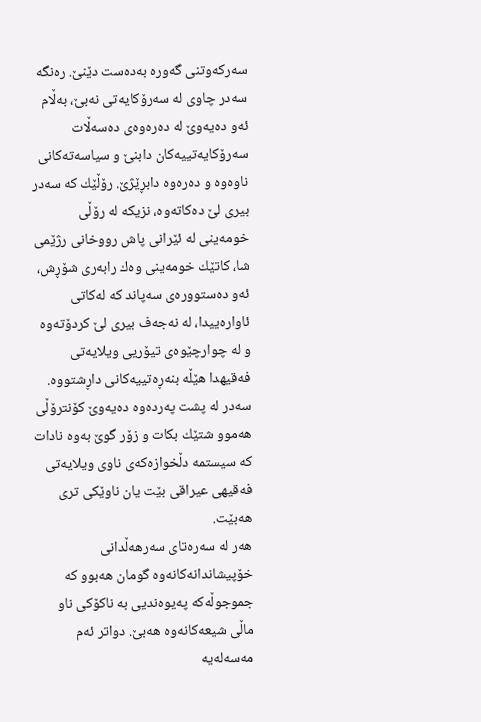سه‌ركه‌وتنی گه‌وره‌ به‌ده‌ست دێنێ. ره‌نگه‌ سه‌در چاوی له‌ سه‌رۆكایه‌تی نه‌بێ، به‌ڵام ئه‌و ده‌یه‌وێ له‌ ده‌ره‌وه‌ی ده‌سه‌ڵات سه‌رۆكایه‌تییه‌كان دابنێ و سیاسه‌ته‌كانی ناوه‌وه‌ و ده‌ره‌وه‌ دابڕێژێ. رۆڵێك كه‌ سه‌در بیری لێ ده‌كاته‌وه‌، نزیكه‌ له‌ رۆڵی خومه‌ینی له‌ ئێرانی پاش رووخانی رژێمی شا، كاتێك خومه‌ینی وه‌ك رابه‌ری شۆڕش، ئه‌و ده‌ستووره‌ی سه‌پاند كه‌ له‌كاتی ئاواره‌ییدا، له‌ نه‌جه‌ف بیری لێ كردۆته‌وه‌ و له‌ چوارچێوه‌ی تیۆریی ویلایه‌تی فه‌قیهدا هێڵه‌ بنه‌ڕه‌تییه‌كانی داڕشتووه‌. سه‌در له‌ پشت په‌رده‌وه‌ ده‌یه‌وێ كۆنترۆڵی هه‌موو شتێك بكات و زۆر گوێ به‌وه‌ نادات كه‌ سیستمه‌ دڵخوازه‌كه‌ی ناوی ویلایه‌تی فه‌قیهی عیراقی بێت یان ناوێكی تری هه‌بێت.
هه‌ر له‌ سه‌ره‌تای سه‌رهه‌ڵدانی خۆپیشاندانه‌كانه‌وه‌ گومان هه‌بوو كه‌ جموجوڵه‌كه‌ په‌یوه‌ندیی به‌ ناكۆكی ناو ماڵی شیعه‌كانه‌وه‌ هه‌بێ. دواتر ئه‌م مه‌سه‌له‌یه‌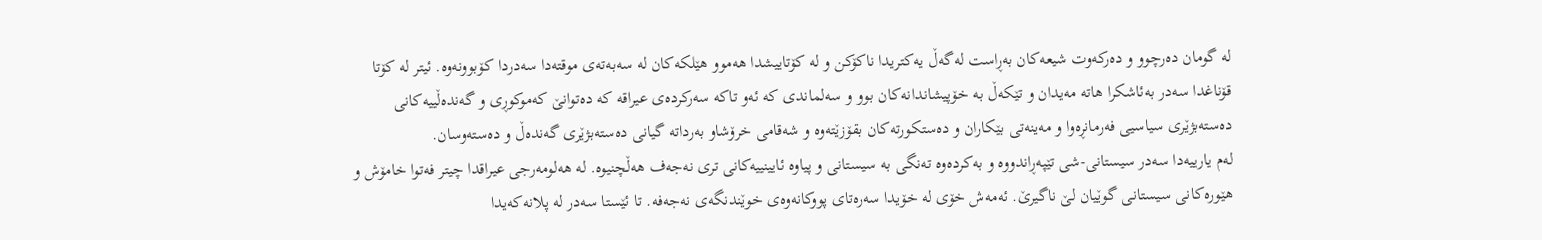له‌ گومان ده‌رچوو و ده‌ركه‌وت شیعه‌كان به‌ڕاست له‌گه‌ڵ‌ یه‌كتریدا ناكۆكن و له‌ كۆتاییشدا هه‌موو هێلكه‌كان له‌ سه‌به‌ته‌ی موقته‌دا سه‌دردا كۆبوونه‌وه‌. ئیتر له‌ كۆتا قۆناغدا سه‌در به‌ئاشكرا هاته‌ مه‌یدان و تێكه‌ڵ به‌ خۆپیشاندانه‌كان بوو و سه‌لماندی كه‌ ئه‌و تاكه‌ سه‌ركرده‌ی عیراقه‌ كه‌ ده‌توانێ كه‌موكوڕی و گه‌نده‌ڵییه‌كانی ده‌سته‌بژێری سیاسیی فه‌رمانڕه‌وا و مه‌ینه‌تی بێكاران و ده‌ستكورته‌كان بقۆزێته‌وه‌ و شه‌قامی خرۆشاو به‌رداته‌ گیانی ده‌سته‌بژێری گه‌نده‌ڵ و ده‌سته‌وسان.
له‌م یارییه‌دا سه‌در سیستانی-شی تێپه‌ڕاندووه‌ و به‌كرده‌وه‌ ته‌نگی به‌ سیستانی و پیاوە ئایینییەکانی تری نه‌جه‌ف هه‌ڵچنیوه‌. له‌ هه‌لومه‌رجی عیراقدا چیتر فه‌توا خامۆش و هێوره‌كانی سیستانی گوێیان لێ ناگیرێ. ئه‌مه‌ش خۆی له‌ خۆیدا سه‌ره‌تای پووكانه‌وه‌ی خوێندنگه‌ی نه‌جه‌فه‌. تا ئێستا سه‌در له‌ پلانه‌كه‌یدا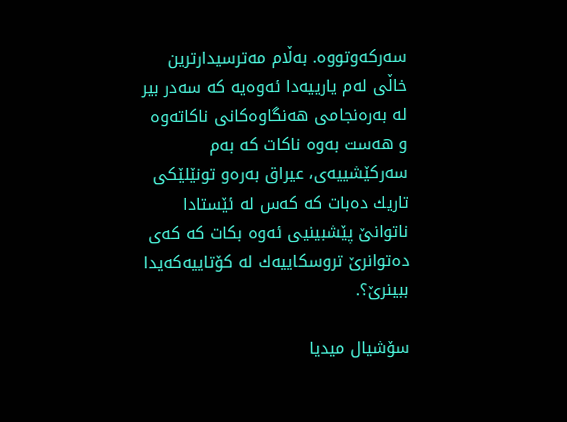سه‌ركه‌وتووه‌. به‌ڵام مه‌ترسیدارترین خاڵی له‌م یارییه‌دا ئه‌وه‌یه‌ كه‌ سه‌در بیر له‌ به‌ره‌نجامی هه‌نگاوه‌كانی ناكاته‌وه‌ و هه‌ست به‌وه‌ ناكات كه‌ به‌م سه‌ركێشییه‌ی، عیراق به‌ره‌و تونێلێكی تاریك ده‌بات كه‌ كه‌س له‌ ئێستادا ناتوانێ پێشبینیی ئه‌وه‌ بكات كه‌ كه‌ی ده‌توانرێ تروسكاییه‌ك له‌ كۆتاییه‌كه‌یدا ببینرێ؟.

سۆشیال میدیا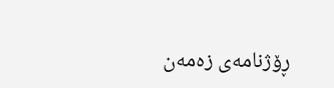ڕۆژنامەی زەمەن